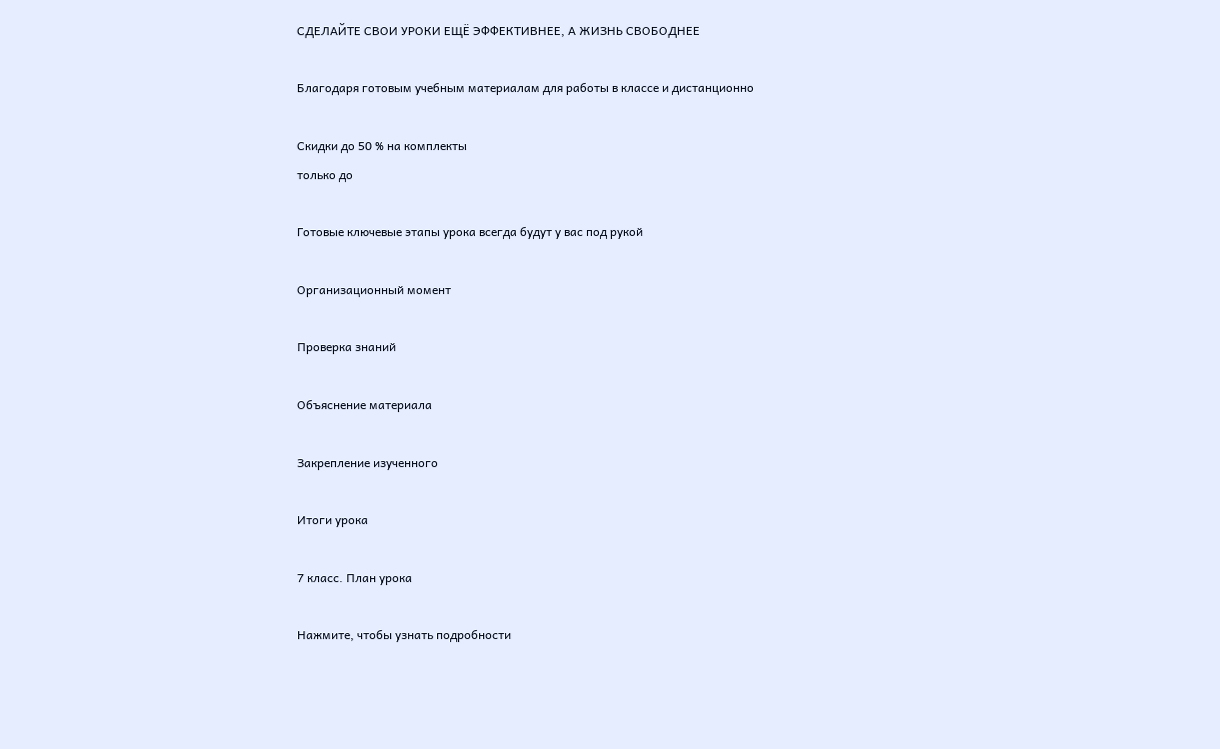СДЕЛАЙТЕ СВОИ УРОКИ ЕЩЁ ЭФФЕКТИВНЕЕ, А ЖИЗНЬ СВОБОДНЕЕ

Благодаря готовым учебным материалам для работы в классе и дистанционно

Скидки до 50 % на комплекты
только до

Готовые ключевые этапы урока всегда будут у вас под рукой

Организационный момент

Проверка знаний

Объяснение материала

Закрепление изученного

Итоги урока

7 класс. План урока

Нажмите, чтобы узнать подробности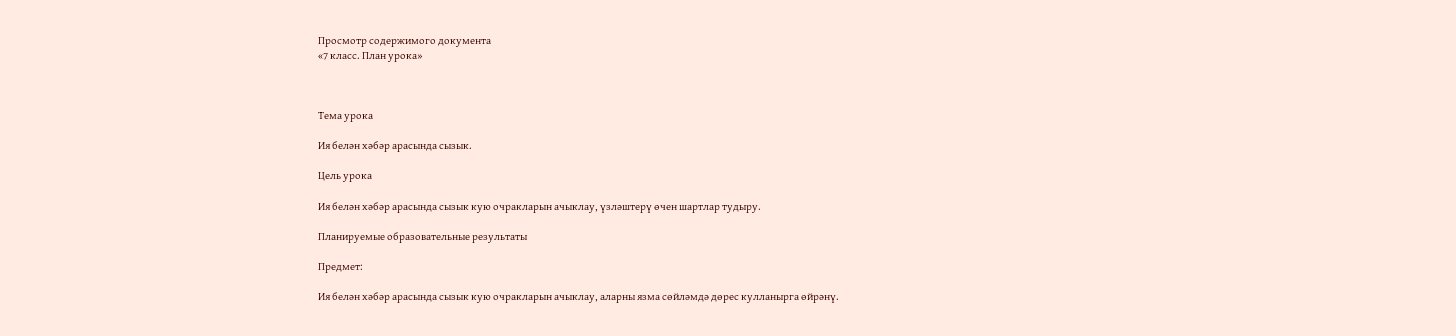Просмотр содержимого документа
«7 класс. План урока»



Тема урока

Ия белән хәбәр арасында сызык.

Цель урока

Ия белән хәбәр арасында сызык кую очракларын ачыклау, үзләштерү өчен шартлар тудыру.

Планируемые образовательные результаты

Предмет:

Ия белән хәбәр арасында сызык кую очракларын ачыклау, аларны язма сөйләмдә дөрес кулланырга өйрәнү.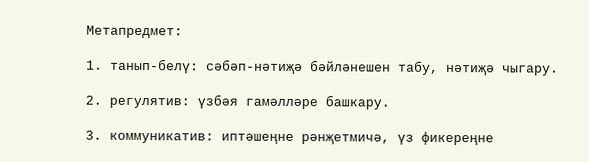Метапредмет:

1. танып-белү: сәбәп-нәтиҗә бәйләнешен табу, нәтиҗә чыгару.

2. регулятив: үзбәя гамәлләре башкару.

3. коммуникатив: иптәшеңне рәнҗетмичә, үз фикереңне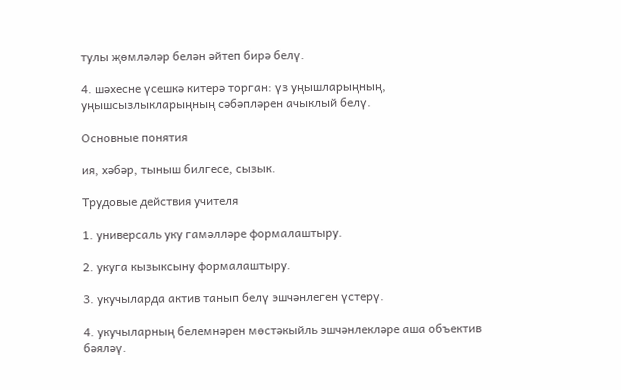тулы җөмләләр белән әйтеп бирә белү.

4. шәхесне үсешкә китерә торган: үз уңышларыңның, уңышсызлыкларыңның сәбәпләрен ачыклый белү.

Основные понятия

ия, хәбәр, тыныш билгесе, сызык.

Трудовые действия учителя

1. универсаль уку гамәлләре формалаштыру.

2. укуга кызыксыну формалаштыру.

3. укучыларда актив танып белү эшчәнлеген үстерү.

4. укучыларның белемнәрен мөстәкыйль эшчәнлекләре аша объектив бәяләү.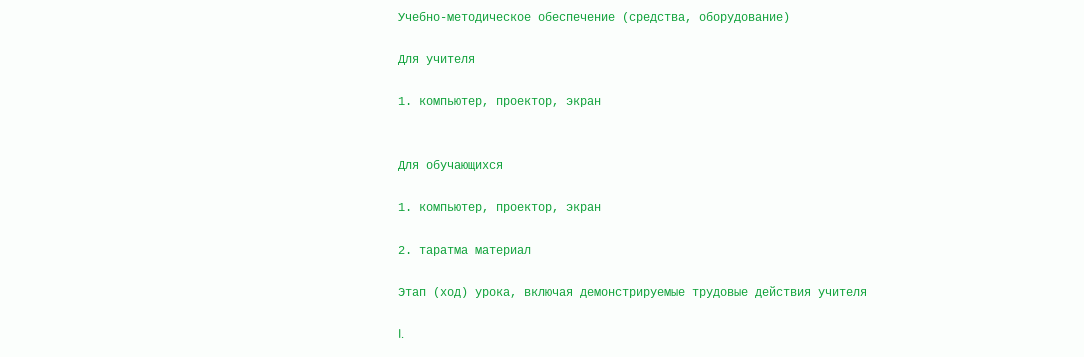Учебно-методическое обеспечение (средства, оборудование)

Для учителя

1. компьютер, проектор, экран


Для обучающихся

1. компьютер, проектор, экран

2. таратма материал

Этап (ход) урока, включая демонстрируемые трудовые действия учителя

I.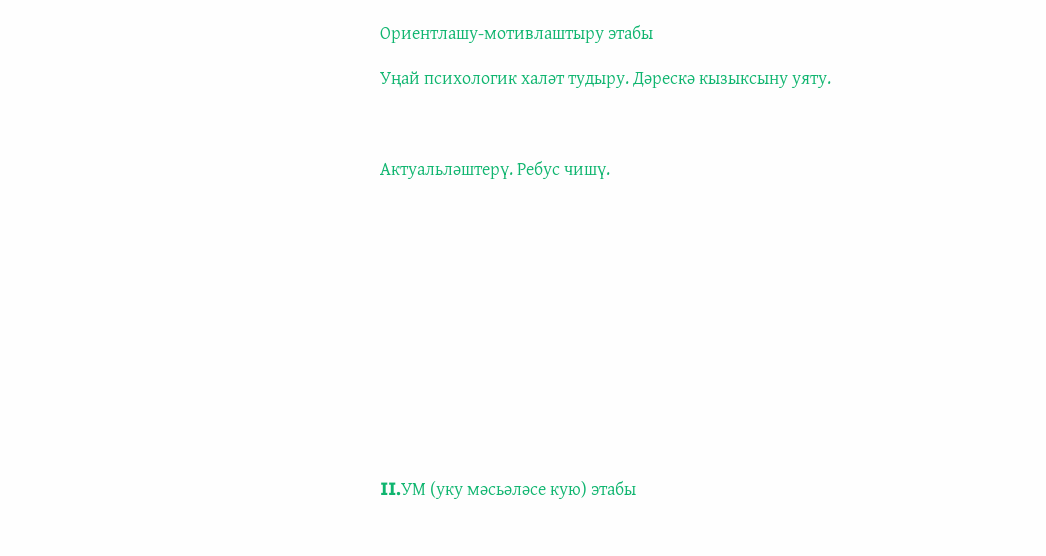Ориентлашу-мотивлаштыру этабы

Уңай психологик халәт тудыру. Дәрескә кызыксыну уяту.



Актуальләштерү. Ребус чишү.













II.УМ (уку мәсьәләсе кую) этабы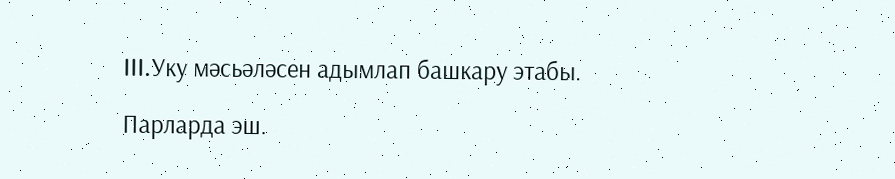III.Уку мәсьәләсен адымлап башкару этабы.

Парларда эш.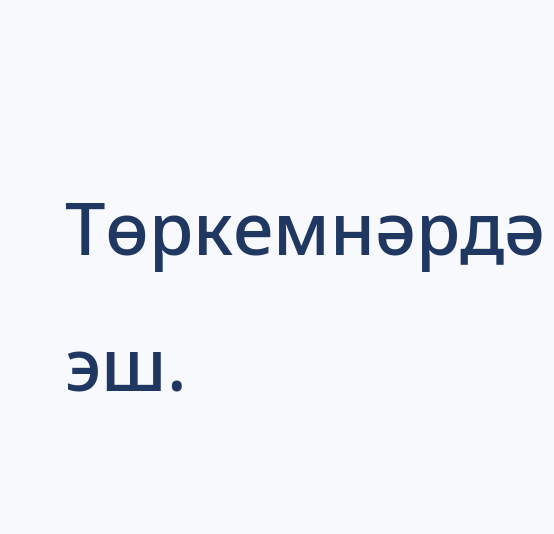Төркемнәрдә эш.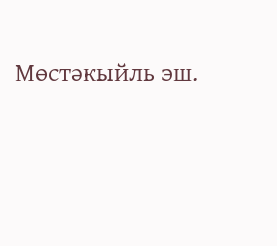Мөстәкыйль эш.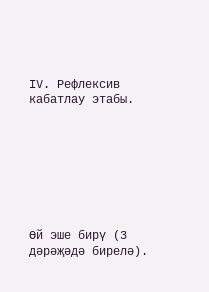IV. Рефлексив кабатлау этабы.








Өй эше бирү (3 дәрәҗәдә бирелә).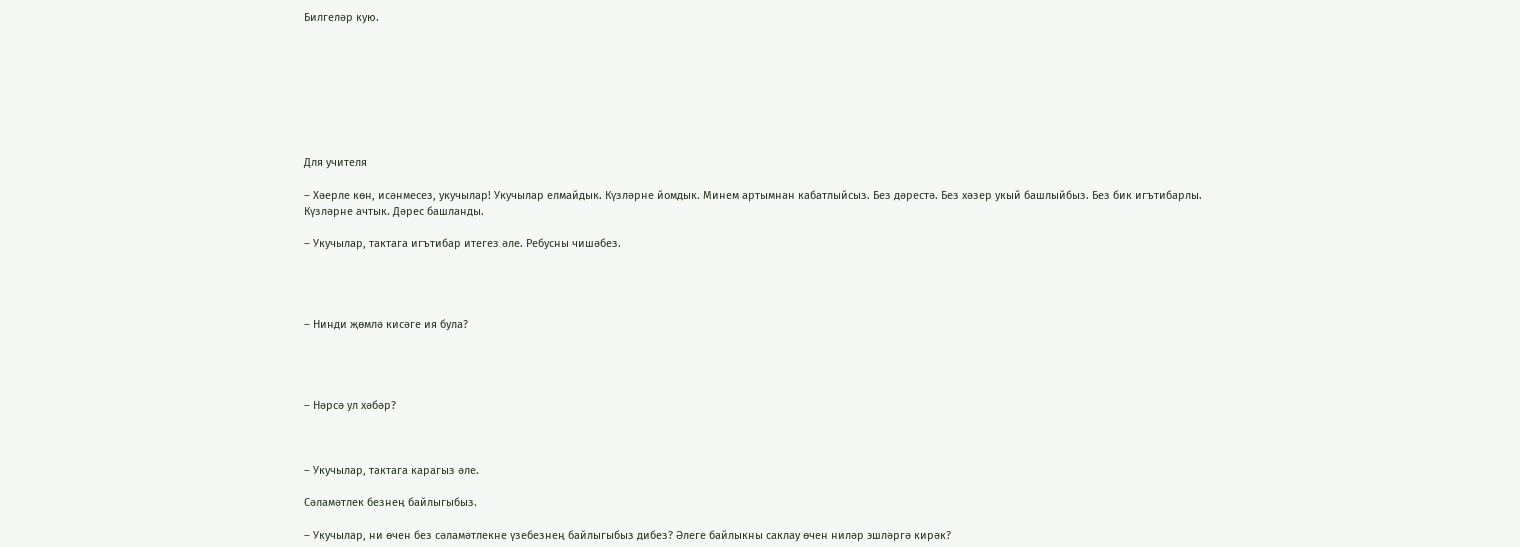Билгеләр кую.








Для учителя

– Хәерле көн, исәнмесез, укучылар! Укучылар елмайдык. Күзләрне йомдык. Минем артымнан кабатлыйсыз. Без дәрестә. Без хәзер укый башлыйбыз. Без бик игътибарлы. Күзләрне ачтык. Дәрес башланды.

– Укучылар, тактага игътибар итегез әле. Ребусны чишәбез.




– Нинди җөмлә кисәге ия була?




– Нәрсә ул хәбәр?



– Укучылар, тактага карагыз әле.

Сәламәтлек безнең байлыгыбыз.

– Укучылар, ни өчен без сәламәтлекне үзебезнең байлыгыбыз дибез? Әлеге байлыкны саклау өчен ниләр эшләргә кирәк?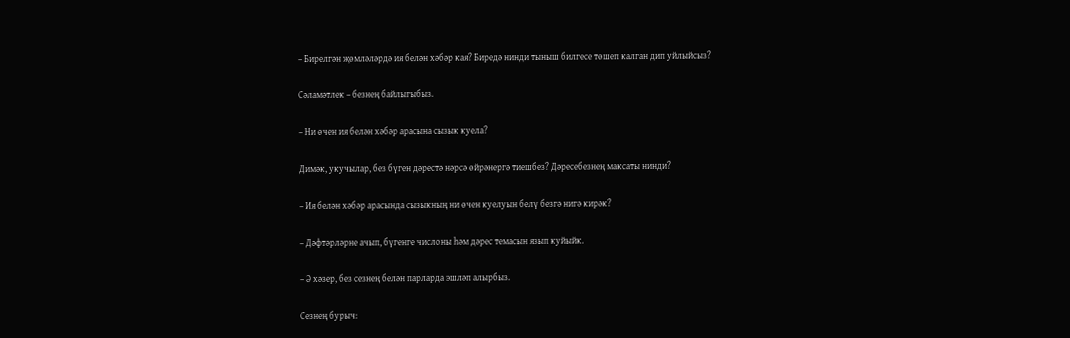– Бирелгән җөмләләрдә ия белән хәбәр кая? Биредә нинди тыныш билгесе төшеп калган дип уйлыйсыз?

Сәламәтлек – безнең байлыгыбыз.

– Ни өчен ия белән хәбәр арасына сызык куела?

Димәк, укучылар, без бүген дәрестә нәрсә өйрәнергә тиешбез? Дәресебезнең максаты нинди?

– Ия белән хәбәр арасында сызыкның ни өчен куелуын белү безгә нигә кирәк?

– Дәфтәрләрне ачып, бүгенге числоны һәм дәрес темасын язып куйыйк.

– Ә хәзер, без сезнең белән парларда эшләп алырбыз.

Сезнең бурыч: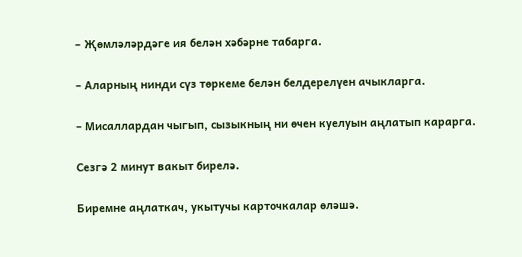– Җөмләләрдәге ия белән хәбәрне табарга.

– Аларның нинди сүз төркеме белән белдерелүен ачыкларга.

– Мисаллардан чыгып, сызыкның ни өчен куелуын аңлатып карарга.

Сезгә 2 минут вакыт бирелә.

Биремне аңлаткач, укытучы карточкалар өләшә.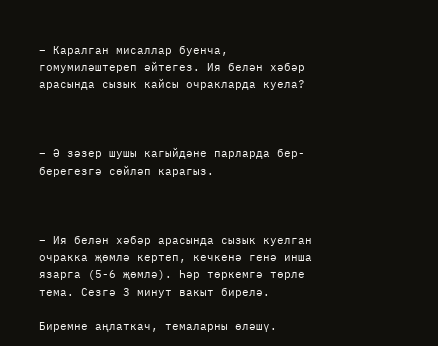– Каралган мисаллар буенча, гомумиләштереп әйтегез. Ия белән хәбәр арасында сызык кайсы очракларда куела?



– Ә зәзер шушы кагыйдәне парларда бер-берегезгә сөйләп карагыз.



– Ия белән хәбәр арасында сызык куелган очракка җөмлә кертеп, кечкенә генә инша язарга (5-6 җөмлә). Һәр төркемгә төрле тема. Сезгә 3 минут вакыт бирелә.

Биремне аңлаткач, темаларны өләшү.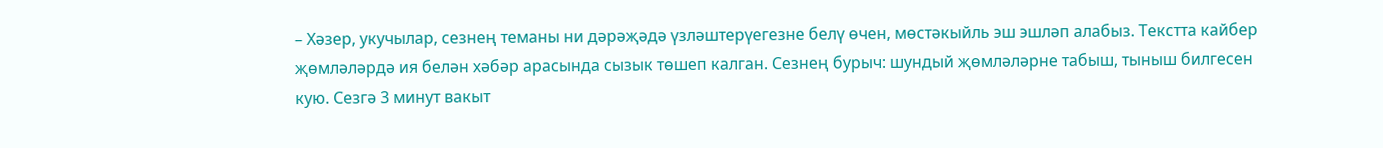– Хәзер, укучылар, сезнең теманы ни дәрәҗәдә үзләштерүегезне белү өчен, мөстәкыйль эш эшләп алабыз. Текстта кайбер җөмләләрдә ия белән хәбәр арасында сызык төшеп калган. Сезнең бурыч: шундый җөмләләрне табыш, тыныш билгесен кую. Сезгә 3 минут вакыт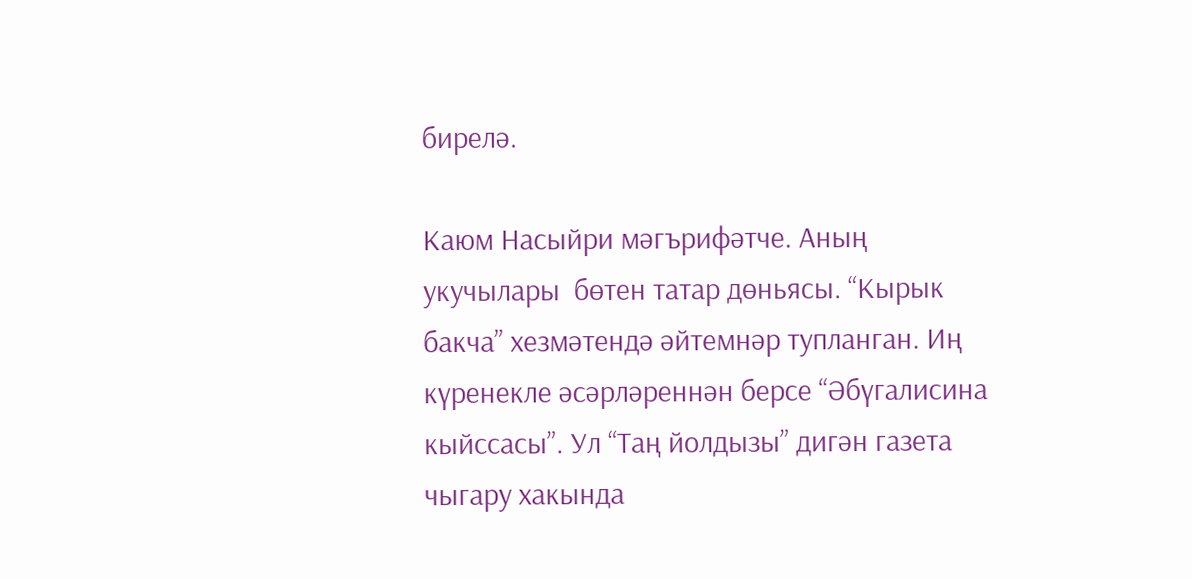бирелә.

Каюм Насыйри мәгърифәтче. Аның укучылары  бөтен татар дөньясы. “Кырык бакча” хезмәтендә әйтемнәр тупланган. Иң күренекле әсәрләреннән берсе “Әбүгалисина кыйссасы”. Ул “Таң йолдызы” дигән газета чыгару хакында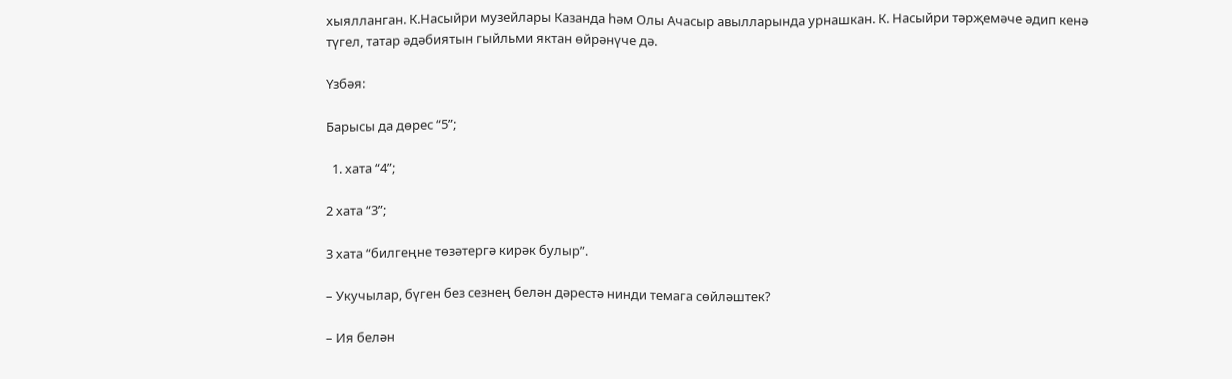хыялланган. К.Насыйри музейлары Казанда һәм Олы Ачасыр авылларында урнашкан. К. Насыйри тәрҗемәче әдип кенә түгел, татар әдәбиятын гыйльми яктан өйрәнүче дә.

Үзбәя:

Барысы да дөрес “5”;

  1. хата “4”;

2 хата “3”;

3 хата “билгеңне төзәтергә кирәк булыр”.

– Укучылар, бүген без сезнең белән дәрестә нинди темага сөйләштек?

– Ия белән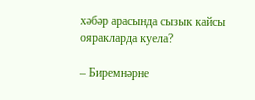хәбәр арасында сызык кайсы ояракларда куела?

– Биремнәрне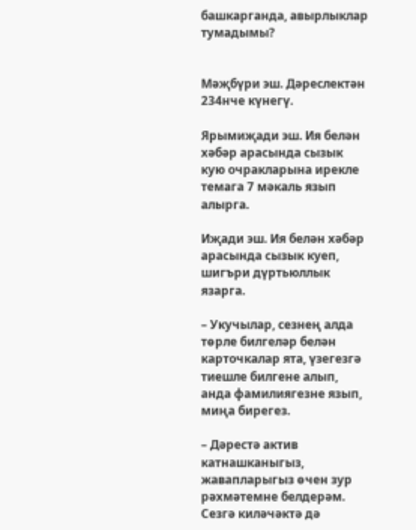башкарганда, авырлыклар тумадымы?


Мәҗбүри эш. Дәреслектән 234нче күнегү.

Ярымиҗади эш. Ия белән хәбәр арасында сызык кую очракларына ирекле темага 7 мәкаль язып алырга.

Иҗади эш. Ия белән хәбәр арасында сызык куеп, шигъри дүртьюллык язарга.

– Укучылар, сезнең алда төрле билгеләр белән карточкалар ята, үзегезгә тиешле билгене алып, анда фамилиягезне язып, миңа бирегез.

– Дәрестә актив катнашканыгыз, жавапларыгыз өчен зур рәхмәтемне белдерәм. Сезгә киләчәктә дә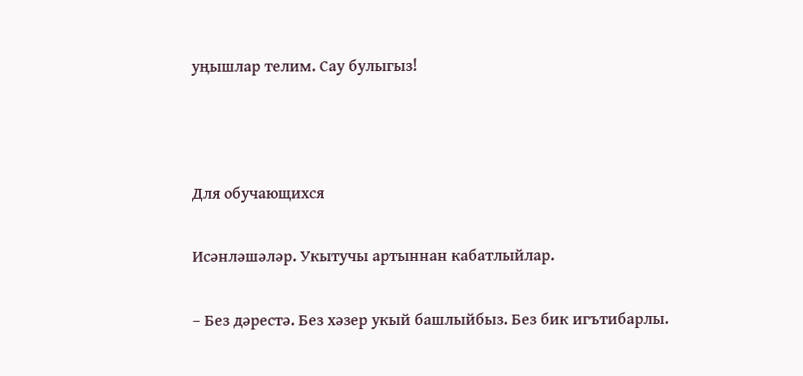уңышлар телим. Сау булыгыз!



Для обучающихся

Исәнләшәләр. Укытучы артыннан кабатлыйлар.

– Без дәрестә. Без хәзер укый башлыйбыз. Без бик игътибарлы.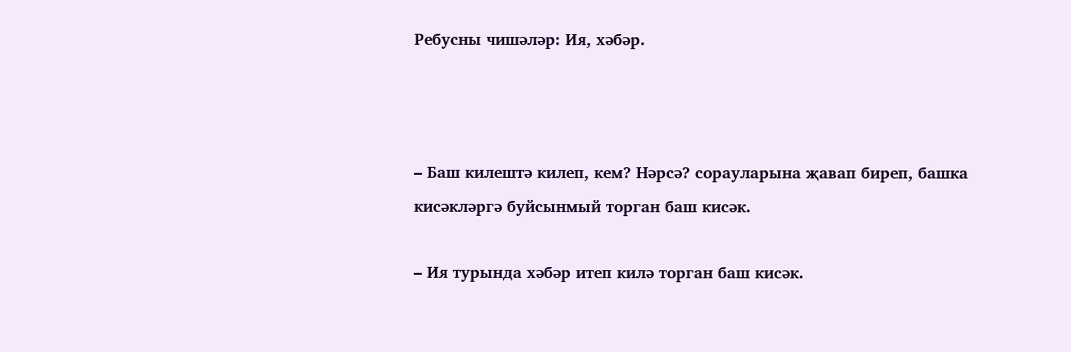Ребусны чишәләр: Ия, хәбәр.



– Баш килештә килеп, кем? Нәрсә? сорауларына җавап биреп, башка кисәкләргә буйсынмый торган баш кисәк.

– Ия турында хәбәр итеп килә торган баш кисәк.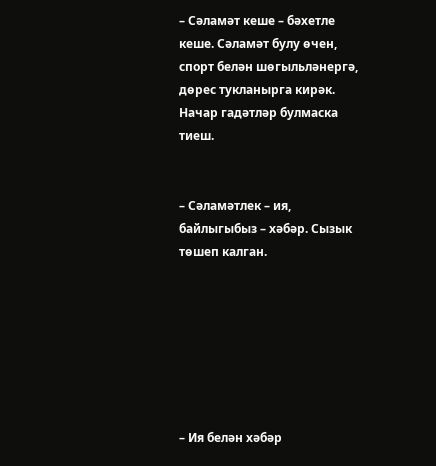– Сәламәт кеше – бәхетле кеше. Сәламәт булу өчен, спорт белән шөгыльләнергә, дөрес тукланырга кирәк. Начар гадәтләр булмаска тиеш.


– Сәламәтлек – ия, байлыгыбыз – хәбәр. Сызык төшеп калган.







– Ия белән хәбәр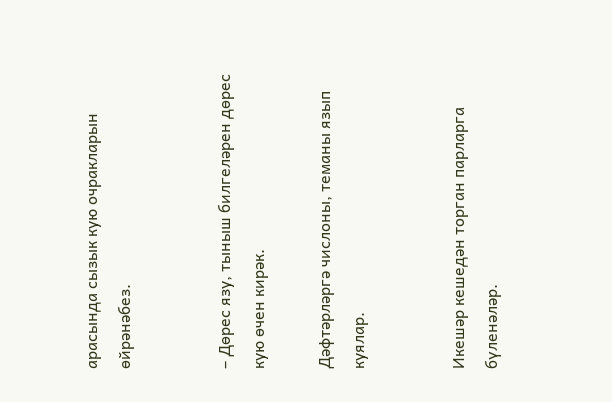арасында сызык кую очракларын өйрәнәбез.


– Дөрес язу, тыныш билгеләрен дөрес кую өчен кирәк.

Дәфтәрләргә числоны, теманы язып куялар.


Икешәр кешедән торган парларга бүленәләр.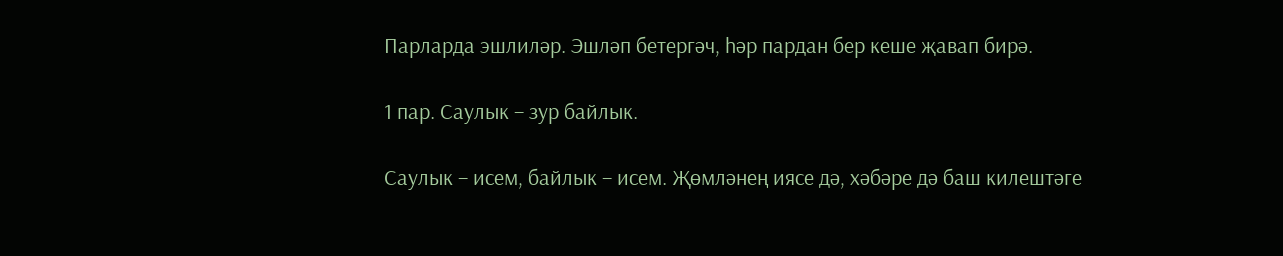Парларда эшлиләр. Эшләп бетергәч, һәр пардан бер кеше җавап бирә.

1 пар. Саулык – зур байлык.

Саулык – исем, байлык – исем. Җөмләнең иясе дә, хәбәре дә баш килештәге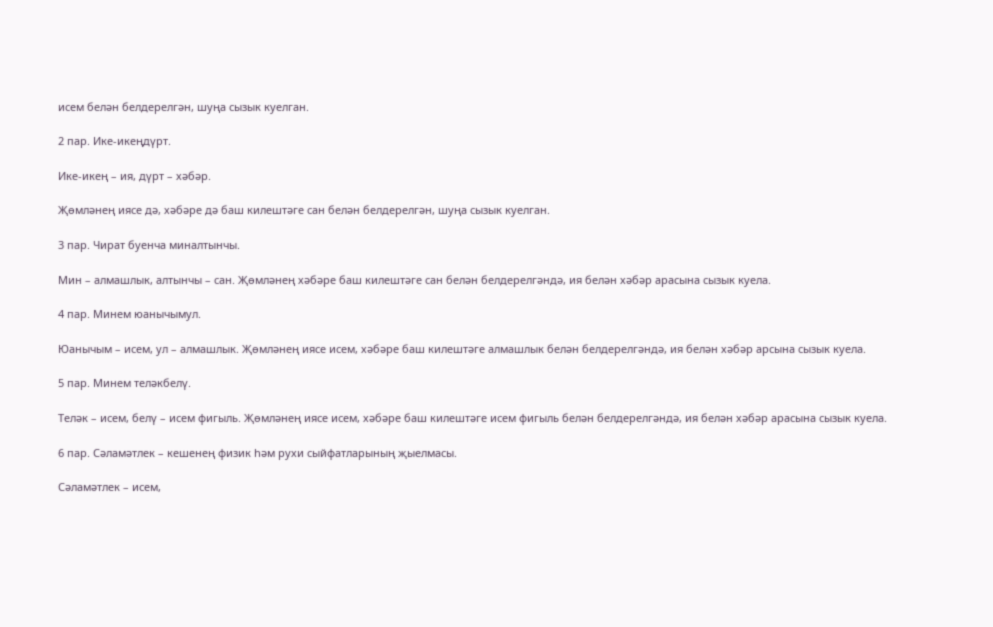исем белән белдерелгән, шуңа сызык куелган.

2 пар. Ике-икеңдүрт.

Ике-икең – ия, дүрт – хәбәр.

Җөмләнең иясе дә, хәбәре дә баш килештәге сан белән белдерелгән, шуңа сызык куелган.

3 пар. Чират буенча миналтынчы.

Мин – алмашлык, алтынчы – сан. Җөмләнең хәбәре баш килештәге сан белән белдерелгәндә, ия белән хәбәр арасына сызык куела.

4 пар. Минем юанычымул.

Юанычым – исем, ул – алмашлык. Җөмләнең иясе исем, хәбәре баш килештәге алмашлык белән белдерелгәндә, ия белән хәбәр арсына сызык куела.

5 пар. Минем теләкбелү.

Теләк – исем, белү – исем фигыль. Җөмләнең иясе исем, хәбәре баш килештәге исем фигыль белән белдерелгәндә, ия белән хәбәр арасына сызык куела.

6 пар. Сәламәтлек – кешенең физик һәм рухи сыйфатларының җыелмасы.

Сәламәтлек – исем,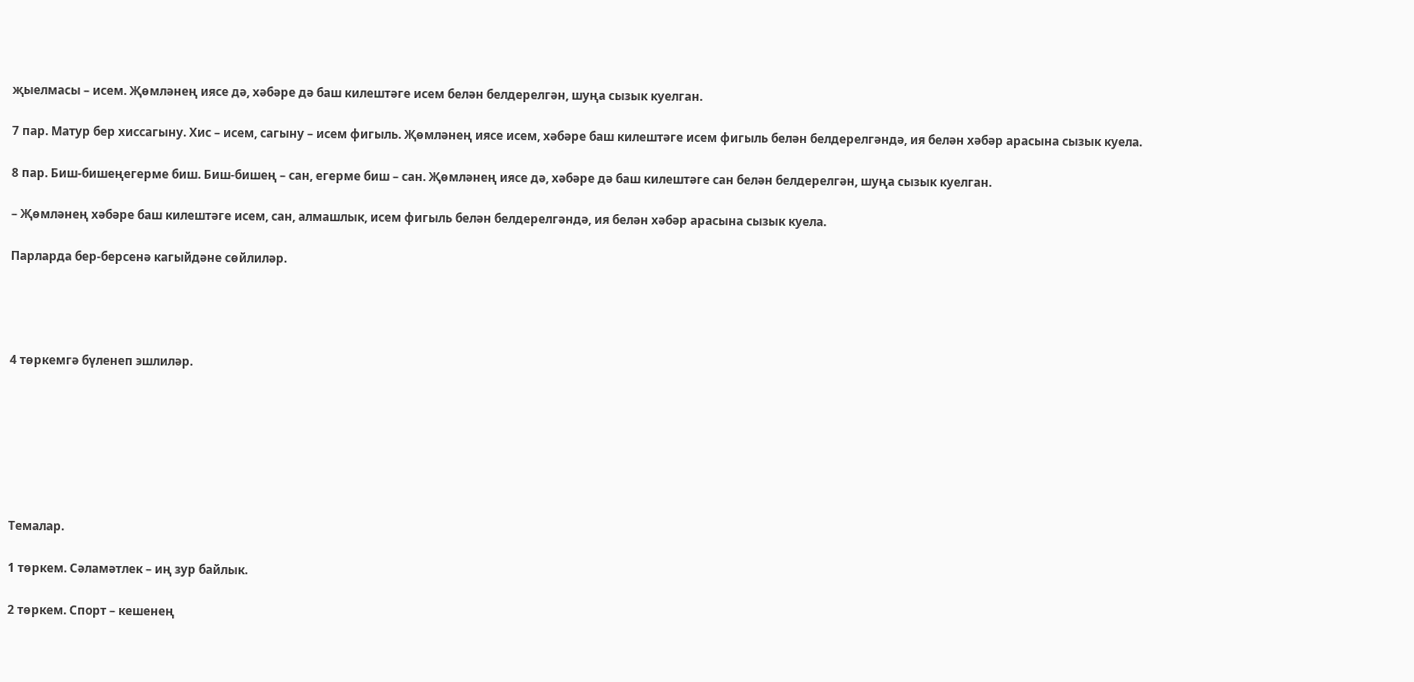җыелмасы – исем. Җөмләнең иясе дә, хәбәре дә баш килештәге исем белән белдерелгән, шуңа сызык куелган.

7 пар. Матур бер хиссагыну. Хис – исем, сагыну – исем фигыль. Җөмләнең иясе исем, хәбәре баш килештәге исем фигыль белән белдерелгәндә, ия белән хәбәр арасына сызык куела.

8 пар. Биш-бишеңегерме биш. Биш-бишең – сан, егерме биш – сан. Җөмләнең иясе дә, хәбәре дә баш килештәге сан белән белдерелгән, шуңа сызык куелган.

– Җөмләнең хәбәре баш килештәге исем, сан, алмашлык, исем фигыль белән белдерелгәндә, ия белән хәбәр арасына сызык куела.

Парларда бер-берсенә кагыйдәне сөйлиләр.




4 төркемгә бүленеп эшлиләр.







Темалар.

1 төркем. Сәламәтлек – иң зур байлык.

2 төркем. Спорт – кешенең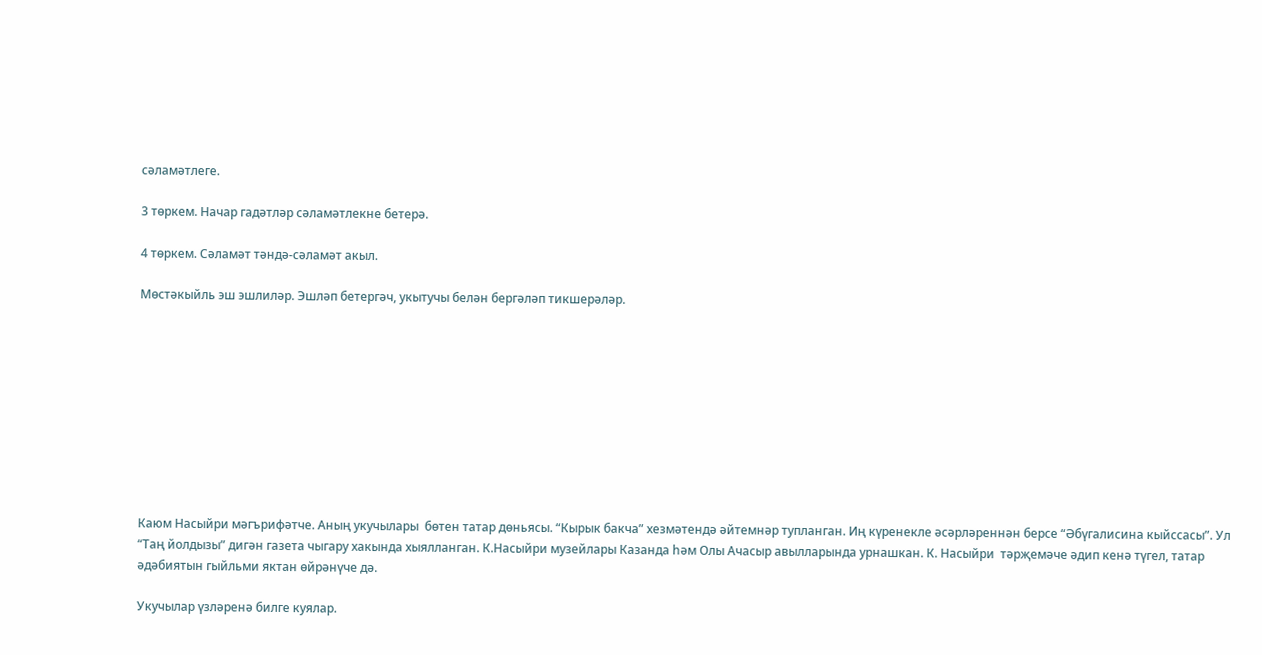сәламәтлеге.

3 төркем. Начар гадәтләр сәламәтлекне бетерә.

4 төркем. Сәламәт тәндә-сәламәт акыл.

Мөстәкыйль эш эшлиләр. Эшләп бетергәч, укытучы белән бергәләп тикшерәләр.










Каюм Насыйри мәгърифәтче. Аның укучылары  бөтен татар дөньясы. “Кырык бакча” хезмәтендә әйтемнәр тупланган. Иң күренекле әсәрләреннән берсе “Әбүгалисина кыйссасы”. Ул “Таң йолдызы” дигән газета чыгару хакында хыялланган. К.Насыйри музейлары Казанда һәм Олы Ачасыр авылларында урнашкан. К. Насыйри  тәрҗемәче әдип кенә түгел, татар әдәбиятын гыйльми яктан өйрәнүче дә.

Укучылар үзләренә билге куялар.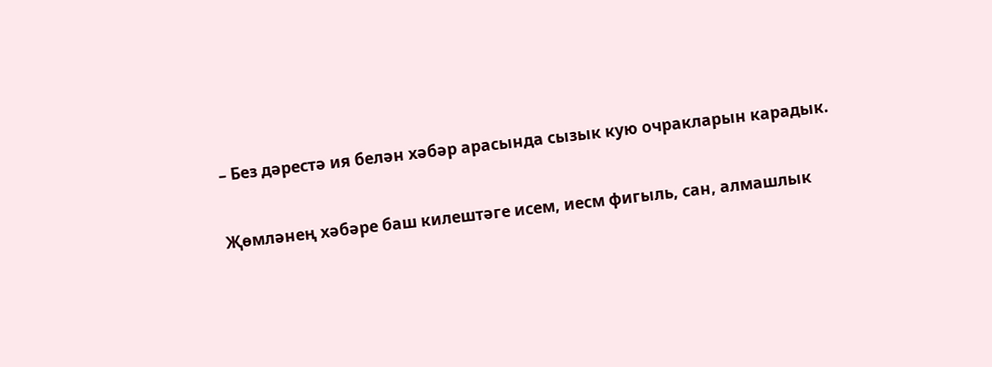– Без дәрестә ия белән хәбәр арасында сызык кую очракларын карадык.

Җөмләнең хәбәре баш килештәге исем, иесм фигыль, сан, алмашлык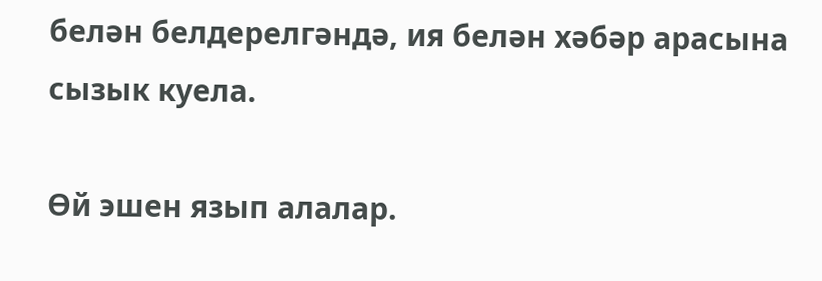белән белдерелгәндә, ия белән хәбәр арасына сызык куела.

Өй эшен язып алалар.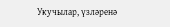Укучылар, үзләренә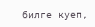билге куеп,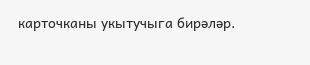карточканы укытучыга бирәләр.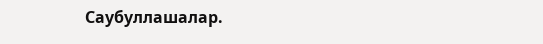Саубуллашалар.